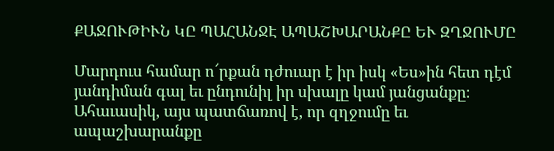ՔԱՋՈՒԹԻՒՆ ԿԸ ՊԱՀԱՆՋԷ ԱՊԱՇԽԱՐԱՆՔԸ ԵՒ ԶՂՋՈՒՄԸ

Մարդուս համար ո՜րքան դժուար է իր իսկ «Ես»ին հետ դէմ յանդիման գալ եւ ընդունիլ իր սխալը կամ յանցանքը։ Ահաւասիկ, այս պատճառով է, որ զղջումը եւ ապաշխարանքը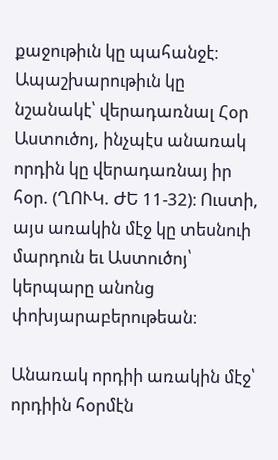քաջութիւն կը պահանջէ։ Ապաշխարութիւն կը նշանակէ՝ վերադառնալ Հօր Աստուծոյ, ինչպէս անառակ որդին կը վերադառնայ իր հօր. (ՂՈՒԿ. ԺԵ 11-32)։ Ուստի, այս առակին մէջ կը տեսնուի մարդուն եւ Աստուծոյ՝ կերպարը անոնց փոխյարաբերութեան։

Անառակ որդիի առակին մէջ՝ որդիին հօրմէն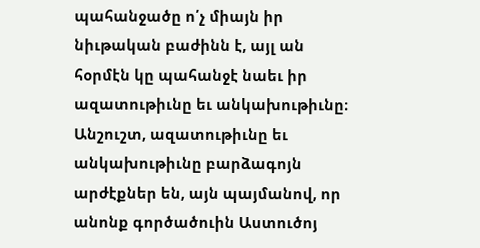պահանջածը ո՛չ միայն իր նիւթական բաժինն է, այլ ան հօրմէն կը պահանջէ նաեւ իր ազատութիւնը եւ անկախութիւնը։ Անշուշտ, ազատութիւնը եւ անկախութիւնը բարձագոյն արժէքներ են, այն պայմանով, որ անոնք գործածուին Աստուծոյ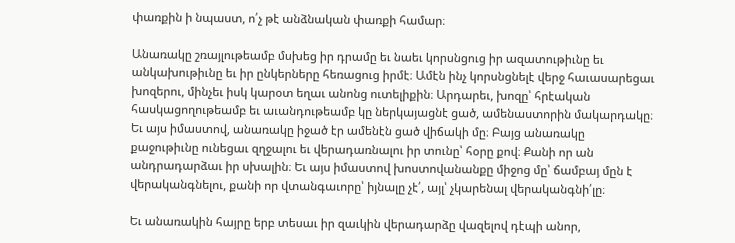փառքին ի նպաստ, ո՛չ թէ անձնական փառքի համար։

Անառակը շռայլութեամբ մսխեց իր դրամը եւ նաեւ կորսնցուց իր ազատութիւնը եւ անկախութիւնը եւ իր ընկերները հեռացուց իրմէ։ Ամէն ինչ կորսնցնելէ վերջ հաւասարեցաւ խոզերու, մինչեւ իսկ կարօտ եղաւ անոնց ուտելիքին։ Արդարեւ, խոզը՝ հրէական հասկացողութեամբ եւ աւանդութեամբ կը ներկայացնէ ցած, ամենաստորին մակարդակը։ Եւ այս իմաստով, անառակը իջած էր ամենէն ցած վիճակի մը։ Բայց անառակը քաջութիւնը ունեցաւ զղջալու եւ վերադառնալու իր տունը՝ հօրը քով։ Քանի որ ան անդրադարձաւ իր սխալին։ Եւ այս իմաստով խոստովանանքը միջոց մը՝ ճամբայ մըն է վերականգնելու, քանի որ վտանգաւորը՝ իյնալը չէ՛, այլ՝ չկարենալ վերականգնի՛լը։

Եւ անառակին հայրը երբ տեսաւ իր զաւկին վերադարձը վազելով դէպի անոր,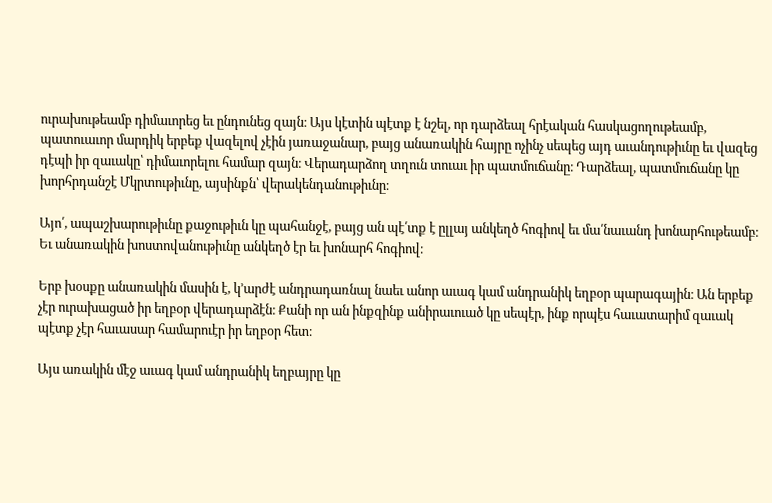ուրախութեամբ դիմաւորեց եւ ընդունեց զայն։ Այս կէտին պէտք է նշել, որ դարձեալ հրէական հասկացողութեամբ, պատուաւոր մարդիկ երբեք վազելով չէին յառաջանար, բայց անառակին հայրը ոչինչ սեպեց այդ աւանդութիւնը եւ վազեց դէպի իր զաւակը՝ դիմաւորելու համար զայն։ Վերադարձող տղուն տուաւ իր պատմուճանը։ Դարձեալ, պատմուճանը կը խորհրդանշէ Մկրտութիւնը, այսինքն՝ վերակենդանութիւնը։

Այո՛, ապաշխարութիւնը քաջութիւն կը պահանջէ, բայց ան պէ՛տք է ըլլայ անկեղծ հոգիով եւ մա՛նաւանդ խոնարհութեամբ։ Եւ անառակին խոստովանութիւնը անկեղծ էր եւ խոնարհ հոգիով։

Երբ խօսքը անառակին մասին է, կ՚արժէ անդրադառնալ նաեւ անոր աւագ կամ անդրանիկ եղբօր պարագային։ Ան երբեք չէր ուրախացած իր եղբօր վերադարձէն։ Քանի որ ան ինքզինք անիրաւուած կը սեպէր, ինք որպէս հաւատարիմ զաւակ պէտք չէր հաւասար համարուէր իր եղբօր հետ։

Այս առակին մէջ աւագ կամ անդրանիկ եղբայրը կը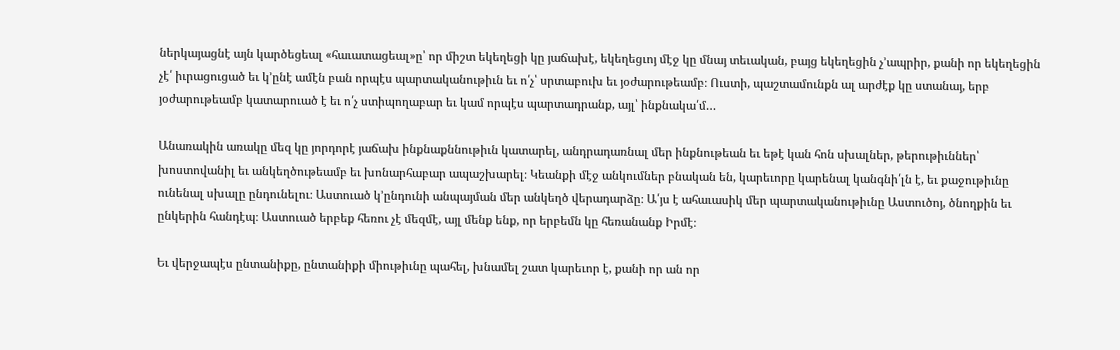ներկայացնէ այն կարծեցեալ «հաւատացեալ»ը՝ որ միշտ եկեղեցի կը յաճախէ, եկեղեցւոյ մէջ կը մնայ տեւական, բայց եկեղեցին չ՚ապրիր, քանի որ եկեղեցին չէ՛ իւրացուցած եւ կ՚ընէ ամէն բան որպէս պարտականութիւն եւ ո՛չ՝ սրտաբուխ եւ յօժարութեամբ։ Ուստի, պաշտամունքն ալ արժէք կը ստանայ, երբ յօժարութեամբ կատարուած է եւ ո՛չ ստիպողաբար եւ կամ որպէս պարտադրանք, այլ՝ ինքնակա՛մ…

Անառակին առակը մեզ կը յորդորէ յաճախ ինքնաքննութիւն կատարել, անդրադառնալ մեր ինքնութեան եւ եթէ կան հոն սխալներ, թերութիւններ՝ խոստովանիլ եւ անկեղծութեամբ եւ խոնարհաբար ապաշխարել։ Կեանքի մէջ անկումներ բնական են, կարեւորը կարենալ կանգնի՛լն է, եւ քաջութիւնը ունենալ սխալը ընդունելու։ Աստուած կ՚ընդունի անպայման մեր անկեղծ վերադարձը։ Ա՛յս է ահաւասիկ մեր պարտականութիւնը Աստուծոյ, ծնողքին եւ ընկերին հանդէպ։ Աստուած երբեք հեռու չէ մեզմէ, այլ մենք ենք, որ երբեմն կը հեռանանք Իրմէ։

Եւ վերջապէս ընտանիքը, ընտանիքի միութիւնը պահել, խնամել շատ կարեւոր է, քանի որ ան որ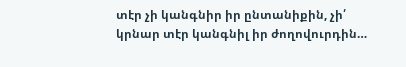տէր չի կանգնիր իր ընտանիքին, չի՛ կրնար տէր կանգնիլ իր ժողովուրդին…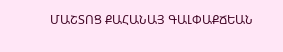ՄԱՇՏՈՑ ՔԱՀԱՆԱՅ ԳԱԼՓԱՔՃԵԱՆ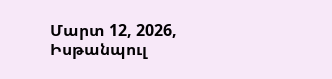Մարտ 12, 2026, Իսթանպուլ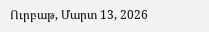Ուրբաթ, Մարտ 13, 2026